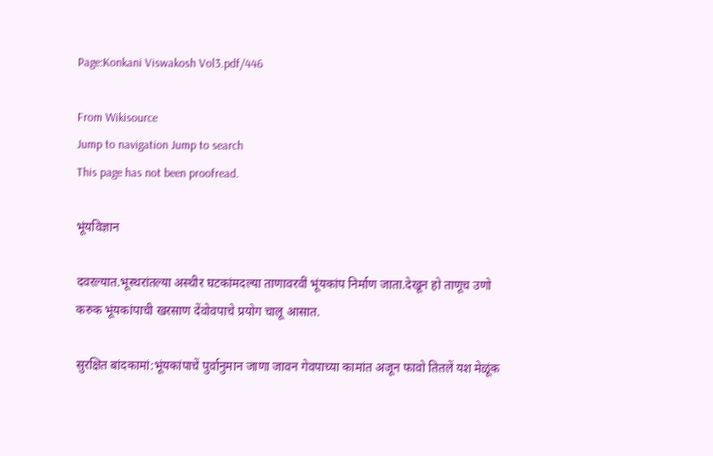Page:Konkani Viswakosh Vol3.pdf/446

From Wikisource
Jump to navigation Jump to search
This page has not been proofread.

भूंयविज्ञान

दवरल्यात.भूस्थरांतल्या अस्थीर घटकांमदल्या ताणावरवीं भूंयकांप निर्माण जाता.देखून हो ताणूच उणो करुक भूंयकांपाची खरसाण देंवोवपाचे प्रयोग चालू आसात.

सुरक्षित बांदकामां:भूंयकांपाचें पुर्वानुमान जाणा जावन गेवपाच्या कामांत अजून फावो तितलें यश मेळूंक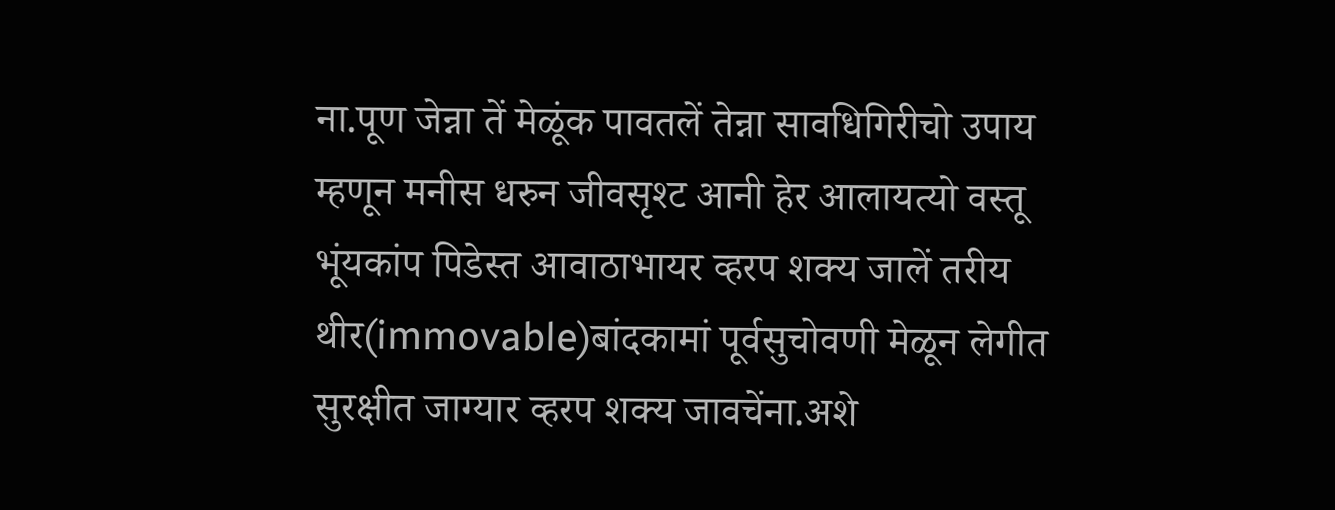ना.पूण जेन्ना तें मेळूंक पावतलें तेन्ना सावधिगिरीचो उपाय म्हणून मनीस धरुन जीवसृश्ट आनी हेर आलायत्यो वस्तू भूंयकांप पिडेस्त आवाठाभायर व्हरप शक्य जालें तरीय थीर(immovable)बांदकामां पूर्वसुचोवणी मेळून लेगीत सुरक्षीत जाग्यार व्हरप शक्य जावचेंना.अशे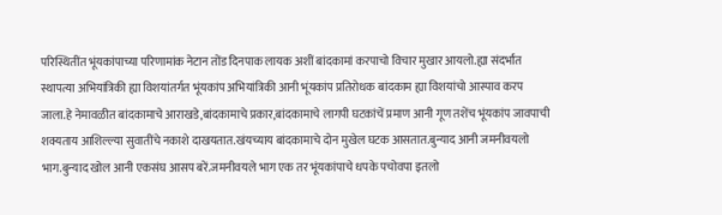परिस्थितींत भूंयकांपाच्या परिणामांक नेटान तोंड दिनपाक लायक अशीं बांदकामां करपाचो विचार मुखार आयलो.ह्या संदर्भांत स्थापत्या अभियांत्रिकी ह्या विशयांतर्गत भूंयकांप अभियांत्रिकी आनी भूंयकांप प्रतिरोधक बांदकाम ह्या विशयांचो आस्पाव करप जाला.हे नेमावळीत बांदकामाचे आराखडे,बांदकामाचे प्रकार,बांदकामाचे लागपी घटकांचें प्रमाण आनी गूण तशेंच भूंयकांप जावपाची शक्यताय आशिल्ल्या सुवातींचे नकाशे दाखयतात.खंयच्याय बांदकामाचे दोन मुखेल घटक आसतात.बुन्याद आनी जमनीवयलो भाग.बुन्याद खोल आनी एकसंघ आसप बरें.जमनीवयले भाग एक तर भूंयकांपाचे धपके पचोवपा इतलो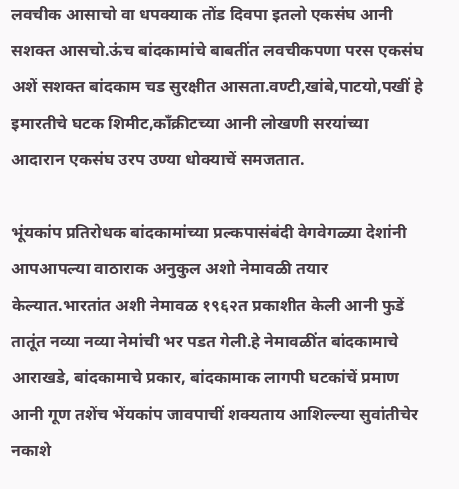लवचीक आसाचो वा धपक्याक तोंड दिवपा इतलो एकसंघ आनी सशक्त आसचो.ऊंच बांदकामांचे बाबतींत लवचीकपणा परस एकसंघ अशें सशक्त बांदकाम चड सुरक्षीत आसता.वण्टी,खांबे,पाटयो,पखीं हे इमारतीचे घटक शिमीट,काँक्रीटच्या आनी लोखणी सरयांच्या आदारान एकसंघ उरप उण्या धोक्याचें समजतात.

भूंयकांप प्रतिरोधक बांदकामांच्या प्रल्कपासंबंदी वेगवेगळ्या देशांनी आपआपल्या वाठाराक अनुकुल अशो नेमावळी तयार केल्यात.भारतांत अशी नेमावळ १९६२त प्रकाशीत केली आनी फुडें तातूंत नव्या नव्या नेमांची भर पडत गेली.हे नेमावळींत बांदकामाचे आराखडे, बांदकामाचे प्रकार, बांदकामाक लागपी घटकांचें प्रमाण आनी गूण तशेंच भेंयकांप जावपाचीं शक्यताय आशिल्ल्या सुवांतीचेर नकाशे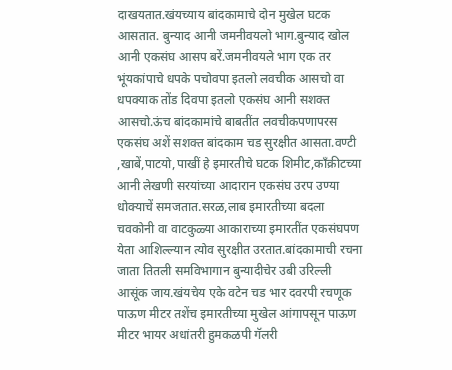दाखयतात.खंयच्याय बांदकामाचे दोन मुखेल घटक आसतात. बुन्याद आनी जमनीवयलो भाग.बुन्याद खोल आनी एकसंघ आसप बरें.जमनीवयले भाग एक तर भूंयकांपाचे धपके पचोवपा इतलो लवचीक आसचो वा धपक्याक तोंड दिवपा इतलो एकसंघ आनी सशक्त आसचो.ऊंच बांदकामांचे बाबतींत लवचीकपणापरस एकसंघ अशें सशक्त बांदकाम चड सुरक्षीत आसता.वण्टी ,खाबें,पाटयो,पाखीं हे इमारतीचे घटक शिमीट,काँक्रीटच्या आनी लेखणी सरयांच्या आदारान एकसंघ उरप उण्या धोक्याचें समजतात.सरळ,लाब इमारतीच्या बदला चवकोनी वा वाटकुळ्या आकाराच्या इमारतींत एकसंघपण येता आशिल्ल्यान त्योव सुरक्षीत उरतात.बांदकामाची रचना जाता तितली समविभागान बुन्यादीचेर उबी उरिल्ली आसूंक जाय.खंयचेय एके वटेन चड भार दवरपी रचणूक पाऊण मीटर तशेंच इमारतीच्या मुखेल आंगापसून पाऊण मीटर भायर अधांतरी हुमकळपी गॅलरी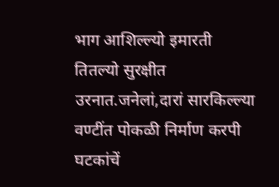भाग आशिल्ल्यो इमारती तितल्यो सुरक्षीत उरनात.जनेलां,दारां सारकिल्ल्या वण्टींत पोकळी निर्माण करपी घटकांचें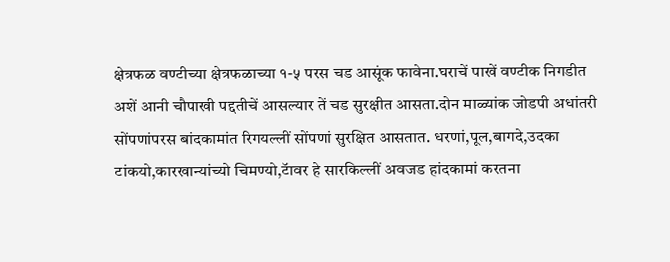क्षेत्रफळ वण्टीच्या क्षेत्रफळाच्या १-५ परस चड आसूंक फावेना.घराचें पाखें वण्टीक निगडीत अशें आनी चौपाखी पद्दतीचें आसल्यार तें चड सुरक्षीत आसता.दोन माळ्यांक जोडपी अधांतरी सोंपणांपरस बांदकामांत रिगयल्लीं सोंपणां सुरक्षित आसतात. धरणां,पूल,बागदे,उदका टांकयो,कारखान्यांच्यो चिमण्यो,टॅावर हे सारकिल्लीं अवजड हांदकामां करतना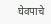घेवपाचे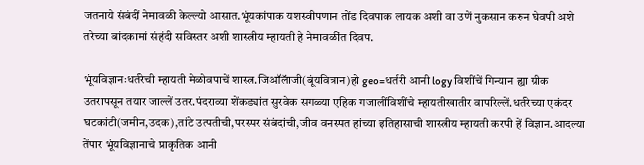जतनाये संबंदीं नेमावळी केल्ल्यो आसात.भूंयकांपाक यशस्वीपणान तोंड दिवपाक लायक अशी वा उणें नुकसान करुन घेवपी अशे तरेच्या बांदकामां संहंदी सविस्तर अशी शास्त्रीय म्हायती हे नेमावळींत दिवप.

भूंयविज्ञानःधर्तरेची म्हायती मेळोवपाचें शास्त्र.जिऑलॅाजी(बूंयवित्रान)हो geo=धर्तरी आनी logy विशींचें गिन्यान ह्या ग्रीक उतरापसून तयार जाल्लें उतर.पंदराव्या शेंकड्यांत सुरवेक सगळ्या एहिक गजालींविशींचे म्हायतीखातीर वापरिल्लें.धर्तरेच्या एकंदर घटकांटी(जमीन,उदक),तांटे उत्पतीची,परस्पर संबंदांची,जीव वनस्पत हांच्या इतिहासाची शास्त्रीय म्हायती करपी हें विज्ञान.आदल्या तेंपार भूंयविज्ञानाचे प्राकृतिक आनी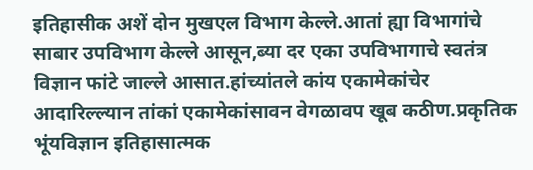इतिहासीक अशें दोन मुखएल विभाग केल्ले.आतां ह्या विभागांचे साबार उपविभाग केल्ले आसून,ब्या दर एका उपविभागाचे स्वतंत्र विज्ञान फांटे जाल्ले आसात.हांच्यांतले कांय एकामेकांचेर आदारिल्ल्यान तांकां एकामेकांसावन वेगळावप खूब कठीण.प्रकृतिक भूंयविज्ञान इतिहासात्मक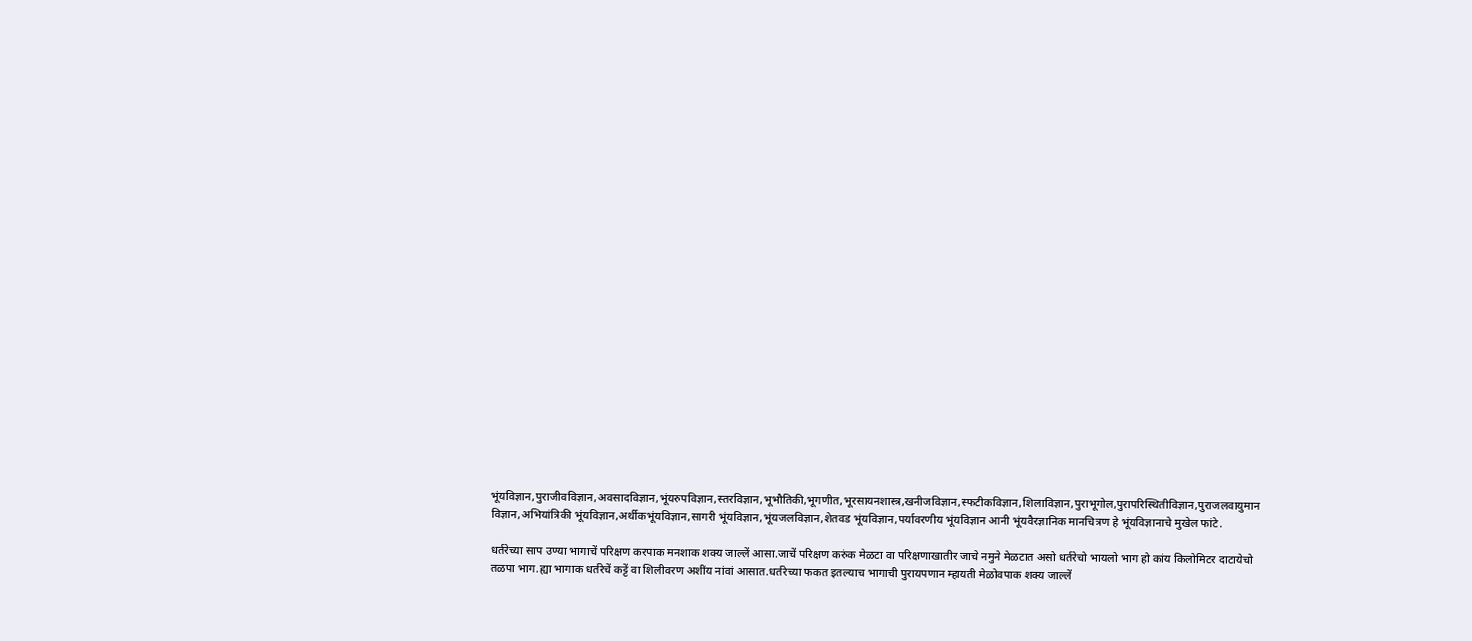भूंयविज्ञान,पुराजीवविज्ञान,अवसादविज्ञान,भूंयरुपविज्ञान,स्तरविज्ञान,भूभौतिकी,भूगणीत,भूरसायनशास्त्र,खनीजविज्ञान,स्फटीकविज्ञान,शिलाविज्ञान,पुराभूगोल,पुरापरिस्थितीविज्ञान,पुराजलवायुमान विज्ञान,अभियांत्रिकी भूंयविज्ञान,अर्थीकभूंयविज्ञान,सागरी भूंयविज्ञान,भूंयजलविज्ञान,शेतवड भूंयविज्ञान,पर्यावरणीय भूंयविज्ञान आनी भूंयवैरज्ञानिक मानचित्रण हे भूंयविज्ञानाचे मुखेल फांटे.

धर्तरेच्या साप उण्या भागाचें परिक्षण करपाक मनशाक शक्य जाल्लें आसा.जाचें परिक्षण करुंक मेळटा वा परिक्षणाखातीर जाचे नमुने मेळटात असो धर्तरेचो भायलो भाग हो कांय किलोमिटर दाटायेचो तळपा भाग.ह्या भागाक धर्तरेचें कट्टें वा शिलीवरण अशींय नांवां आसात.धर्तरेच्या फकत इतल्याच भागाची पुरायपणान म्हायती मेळोवपाक शक्य जाल्लें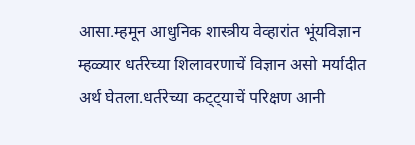आसा.म्हमून आधुनिक शास्त्रीय वेव्हारांत भूंयविज्ञान म्हळ्यार धर्तरेच्या शिलावरणाचें विज्ञान असो मर्यादीत अर्थ घेतला.धर्तरेच्या कट्ट्याचें परिक्षण आनी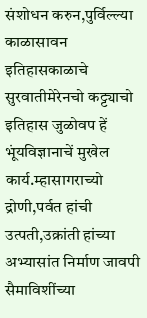संशोधन करुन,पुर्विल्ल्या काळासावन इतिहासकाळाचे सुरवातीमेरेनचो कट्ट्याचो इतिहास जुळोवप हें भूंयविज्ञानाचें मुखेल कार्य.म्हासागराच्यो द्रोणी,पर्वत हांची उत्पती,उक्रांती हांच्या अभ्यासांत निर्माण जावपी सैमाविशींच्या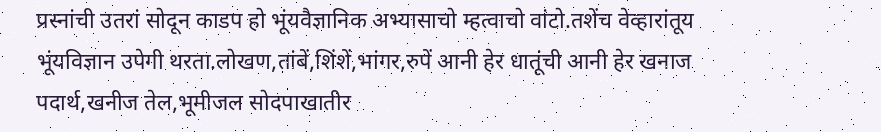प्रस्नांची उतरां सोदून काडप हो भूंयवैज्ञानिक अभ्यासाचो म्हत्वाचो वांटो.तशेंच वेव्हारांतूय भूंयविज्ञान उपेगी थरता.लोखण,तांबें,शिंशें,भांगर,रुपें आनी हेर धातूंची आनी हेर खनाज पदार्थ,खनीज तेल,भूमीजल सोदपाखातीर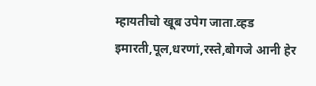म्हायतीचो खूब उपेग जाता.व्हड इमारती,पूल,धरणां,रस्ते,बोगजे आनी हेर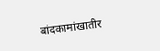बांदकामांखातीर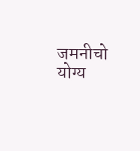जमनीचो योग्य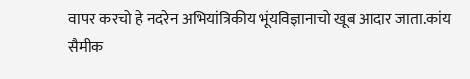वापर करचो हे नदरेन अभियांत्रिकीय भूंयविज्ञानाचो खूब आदार जाता.कांय सैमीक